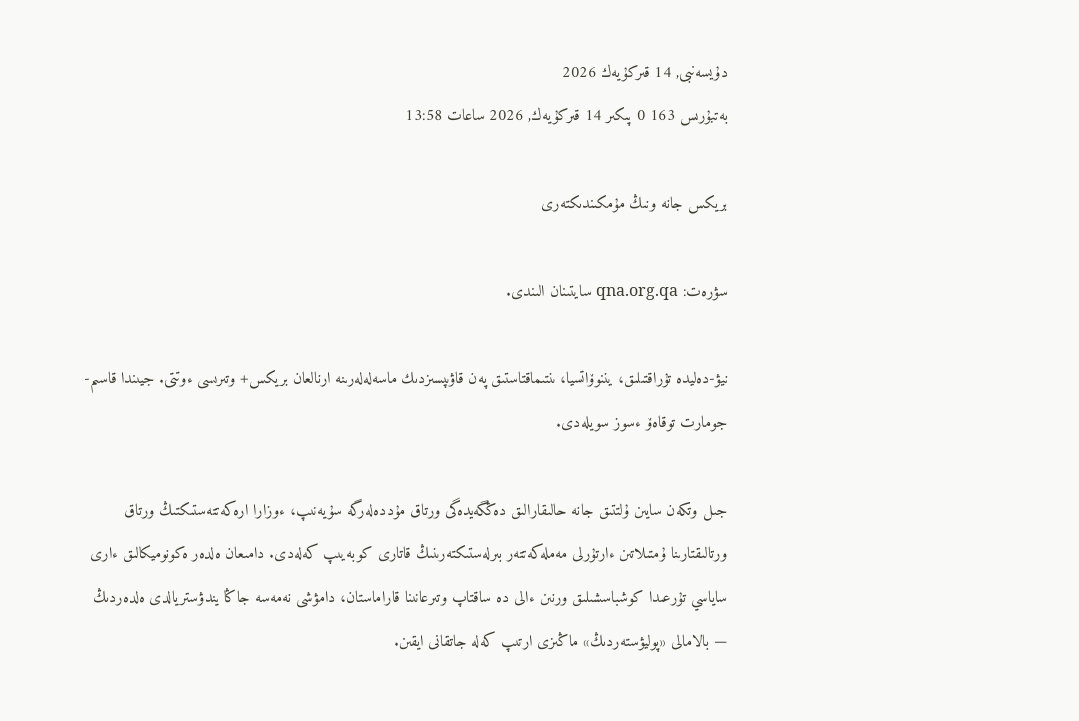دۇيسەنبى, 14 قىركۇيەك 2026
بەتبۇرىس 163 0 پىكىر 14 قىركۇيەك, 2026 ساعات 13:58

بريكس جانە ونىڭ مۇمكىندىكتەرى

سۋرەت: qna.org.qa سايتىنان الىندى.

نيۋ-دەليدە تۇراقتىلىق، يننوۆاتسيا، ىنتىماقتاستىق پەن قاۋىپسىزدىك ماسەلەلەرىنە ارنالعان بريكس+ وتىرىسى ءوتتى. جيىندا قاسىم-جومارت توقاەۆ ءسوز سويلەدى.

جىل وتكەن سايىن ۇلتتىق جانە حالىقارالىق دەڭگەيدەگى ورتاق مۇددەلەرگە سۇيەنىپ، ءوزارا ارەكەتتەستىكتىڭ ورتاق ورتالىقتارىنا ۇمتىلاتىن ءارتۇرلى مەملەكەتتەر بىرلەستىكتەرىنىڭ قاتارى كوبەيىپ كەلەدى. دامىعان ەلدەر ەكونوميكالىق ءارى ساياسي تۇرعىدا كوشباسشىلىق ورنىن ءالى دە ساقتاپ وتىرعانىنا قاراماستان، دامۋشى نەمەسە جاڭا يندۋستريالدى ەلدەردىڭ — بالامالى «پوليۋستەردىڭ» ماڭىزى ارتىپ كەلە جاتقانى ايقىن.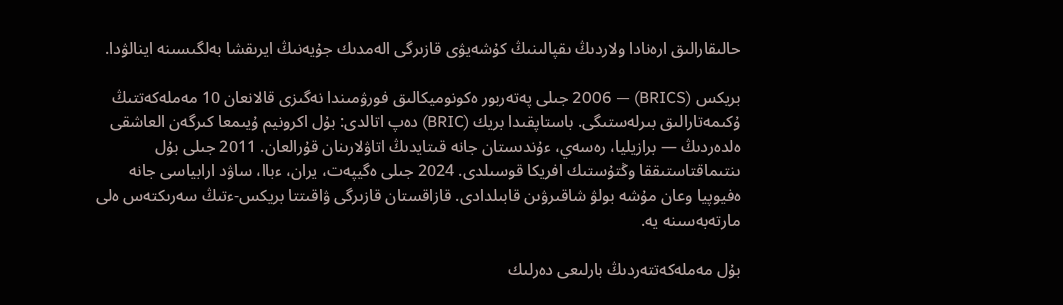حالىقارالىق ارەنادا ولاردىڭ ىقپالىنىڭ كۇشەيۋى قازىرگى الەمدىك جۇيەنىڭ ايرىقشا بەلگىسىنە اينالۋدا.

بريكس (BRICS) — 2006 جىلى پەتەربور ەكونوميكالىق فورۋمىندا نەگىزى قالانعان 10 مەملەكەتتىڭ ۇكىمەتارالىق بىرلەستىگى. باستاپقىدا بريك (BRIC) دەپ اتالدى: بۇل اكرونيم ۇيىمعا كىرگەن العاشقى ەلدەردىڭ — برازيليا، رەسەي، ءۇندىستان جانە قىتايدىڭ اتاۋلارىنان قۇرالعان. 2011 جىلى بۇل ىنتىماقتاستىققا وڭتۇستىك افريكا قوسىلدى. 2024 جىلى ەگيپەت، يران، ءباا، ساۋد ارابياسى جانە ەفيوپيا وعان مۇشە بولۋ شاقىرۋىن قابىلدادى. قازاقستان قازىرگى ۋاقىتتا بريكس-ءتىڭ سەرىكتەس ەلى مارتەبەسىنە يە.

بۇل مەملەكەتتەردىڭ بارلىعى دەرلىك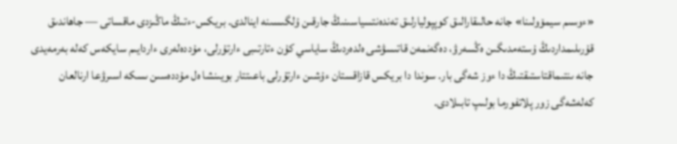«ءوسىم سيمۆولىنا» جانە حالىقارالىق كوپپوليارلىق تەندەنتسياسىنىڭ جارقىن ۇلگىسىنە اينالدى. بريكس-ءتىڭ ماڭىزدى ماقساتى — جاھاندىق قۇرىلىمداردىڭ ۇستەمدىگىن ەڭسەرۋ، دەگەنمەن قاتىسۋشى ەلدەردىڭ ساياسي كۇن ءتارتىبى ءارتۇرلى، مۇددەلەرى ءاردايىم سايكەس كەلە بەرمەيدى جانە ىنتىماقتاستىقتىڭ دا ءوز شەگى بار. سوندا دا بريكس قازاقستان ءۇشىن ءارتۇرلى باعىتتار بويىنشا ەل مۇددەسىن ىسكە اسىرۋعا ارنالعان كەلەشەگى زور پلاتفورما بولىپ تابىلادى.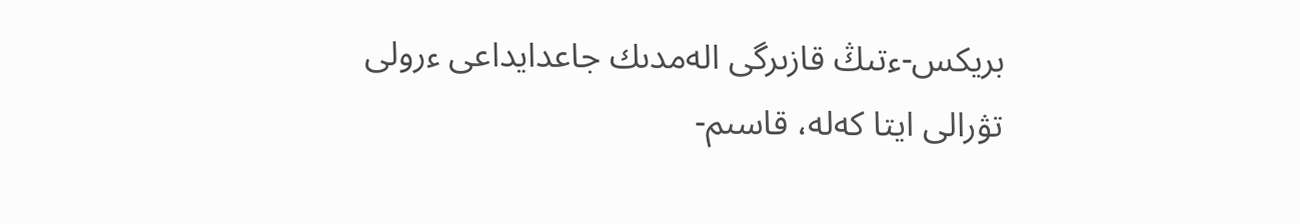بريكس-ءتىڭ قازىرگى الەمدىك جاعدايداعى ءرولى تۋرالى ايتا كەلە، قاسىم-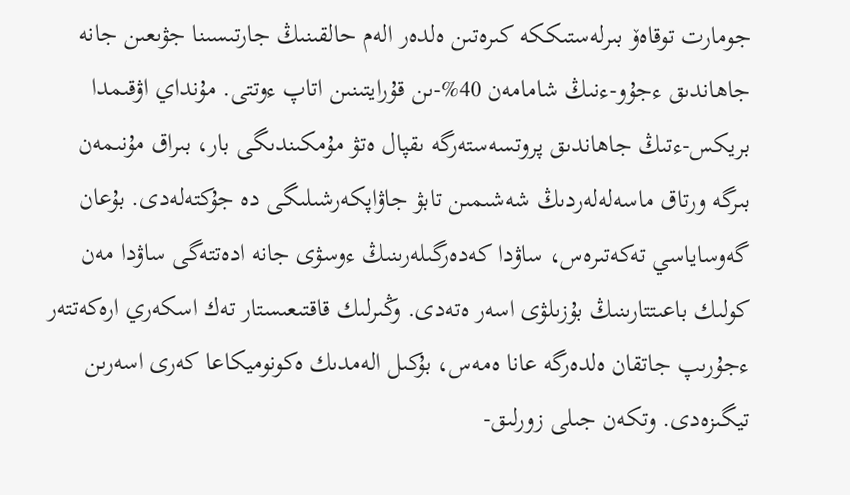جومارت توقاەۆ بىرلەستىككە كىرەتىن ەلدەر الەم حالقىنىڭ جارتىسىنا جۋىعىن جانە جاھاندىق ءجۇو-ءنىڭ شامامەن 40%-ىن قۇرايتىنىن اتاپ ءوتتى. مۇنداي اۋقىمدا بريكس-ءتىڭ جاھاندىق پروتسەستەرگە ىقپال ەتۋ مۇمكىندىگى بار، بىراق مۇنىمەن بىرگە ورتاق ماسەلەلەردىڭ شەشىمىن تابۋ جاۋاپكەرشىلىگى دە جۇكتەلەدى. بۇعان گەوساياسي تەكەتىرەس، ساۋدا كەدەرگىلەرىنىڭ ءوسۋى جانە ادەتتەگى ساۋدا مەن كولىك باعىتتارىنىڭ بۇزىلۋى اسەر ەتەدى. وڭىرلىك قاقتىعىستار تەك اسكەري ارەكەتتەر ءجۇرىپ جاتقان ەلدەرگە عانا ەمەس، بۇكىل الەمدىك ەكونوميكاعا كەرى اسەرىن تيگىزەدى. وتكەن جىلى زورلىق-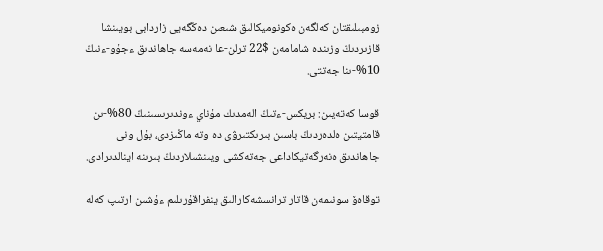زومبىلىقتان كەلگەن ەكونوميكالىق شىعىن دەڭگەيى زاردابى بويىنشا قازىردىڭ وزىندە شامامەن $22 ترلن-عا نەمەسە جاھاندىق ءجۇو-ءنىڭ 10%-ىنا جەتتى.

قوسا كەتەيىن: بريكس-ءتىڭ الەمدىك مۇناي ءوندىرىسىنىڭ 80%-ىن قامتيتىن ەلدەردىڭ باسىن بىرىكتىرۋى دە وتە ماڭىزدى، بۇل ونى جاھاندىق ەنەرگەتيكاداعى جەتەكشى ويىنشىلاردىڭ بىرىنە اينالدىرادى.

توقاەۆ سونىمەن قاتار ترانسشەكارالىق ينفراقۇرىلىم ءۇشىن ارتىپ كەلە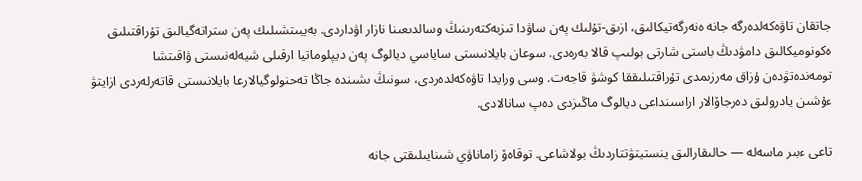جاتقان تاۋەكەلدەرگە جانە ەنەرگەتيكالىق، ازىق-تۇلىك پەن ساۋدا تىزبەكتەرىنىڭ وسالدىعىنا نازار اۋداردى. بەيبىتشىلىك پەن ستراتەگيالىق تۇراقتىلىق ەكونوميكالىق دامۋدىڭ باستى شارتى بولىپ قالا بەرەدى. سوعان بايلانىستى ساياسي ديالوگ پەن ديپلوماتيا ارقىلى شيەلەنىستى ۋاقىتشا تومەندەتۋدەن ۇزاق مەرزىمدى تۇراقتىلىققا كوشۋ قاجەت. وسى ورايدا تاۋەكەلدەردى، سونىڭ ىشىندە جاڭا تەحنولوگيالارعا بايلانىستى قاتەرلەردى ازايتۋ ءۇشىن يادرولىق دەرجاۆالار اراسىنداعى ديالوگ ماڭىزدى دەپ سانالادى.

تاعى ءبىر ماسەلە — حالىقارالىق ينستيتۋتتاردىڭ بولاشاعى. توقاەۆ زاماناۋي شىنايىلىقتى جانە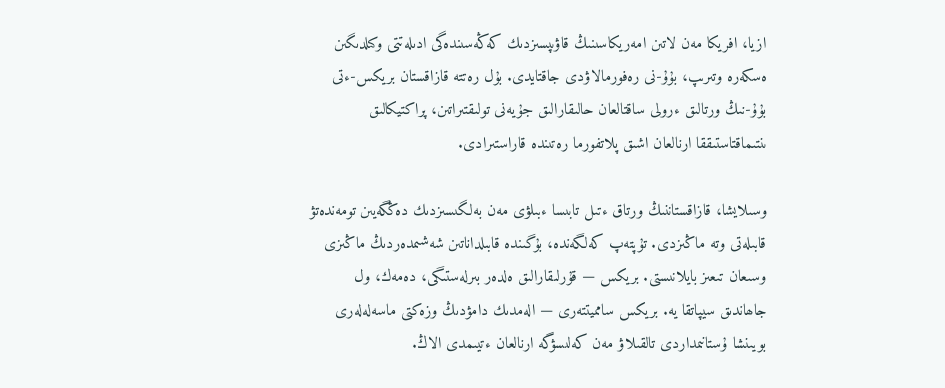ازيا، افريكا مەن لاتىن امەريكاسىنىڭ قاۋىپسىزدىك كەڭەسىندەگى ادىلەتتى وكىلدىگىن ەسكەرە وتىرىپ، بۇۇ-نى رەفورمالاۋدى جاقتايدى. بۇل رەتتە قازاقستان بريكس-ءتى بۇۇ-نىڭ ورتالىق ءرولى ساقتالعان حالىقارالىق جۇيەنى تولىقتىراتىن، پراكتيكالىق ىنتىماقتاستىققا ارنالعان اشىق پلاتفورما رەتىندە قاراستىرادى.

وسىلايشا، قازاقستاننىڭ ورتاق ءتىل تابىسا ءبىلۋى مەن بەلگىسىزدىك دەڭگەيىن تومەندەتۋ قابىلەتى وتە ماڭىزدى. تۇپتەپ كەلگەندە، بۇگىندە قابىلداناتىن شەشىمدەردىڭ ماڭىزى وسىعان تىعىز بايلانىستى. بريكس — قۇرلىقارالىق ەلدەر بىرلەستىگى، دەمەك، ول جاھاندىق سيپاتقا يە. بريكس سامميتتەرى — الەمدىك دامۋدىڭ وزەكتى ماسەلەلەرى بويىنشا ۇستانىمداردى تالقىلاۋ مەن كەلىسۋگە ارنالعان ءتيىمدى الاڭ.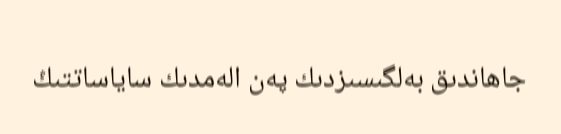جاھاندىق بەلگىسىزدىك پەن الەمدىك ساياساتتىڭ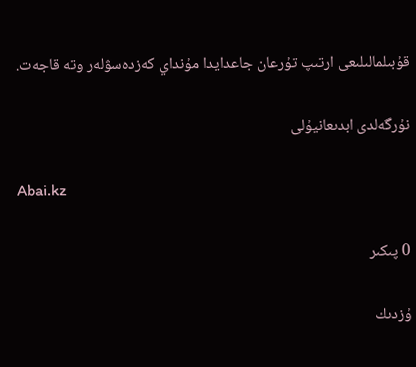قۇبىلمالىلىعى ارتىپ تۇرعان جاعدايدا مۇنداي كەزدەسۋلەر وتە قاجەت.

نۇرگەلدى ابدىعانيۇلى

Abai.kz

0 پىكىر

ۇزدىك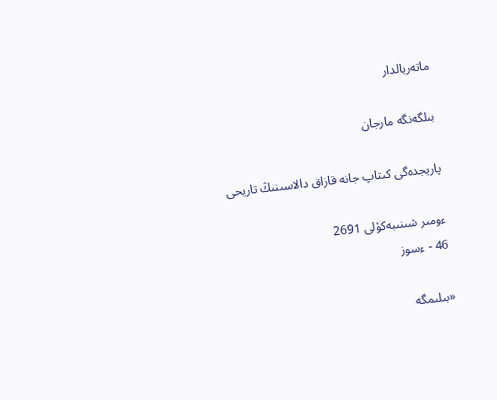ماتەريالدار

بىلگەنگە مارجان

پاريجدەگى كىتاپ جانە قازاق دالاسىنىڭ تاريحى

ءومىر شىنىبەكۇلى 2691
46 - ءسوز

«بىلىمگە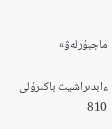ماجبۇرلەۋ»

ءابدىراشيت باكىرۇلى 810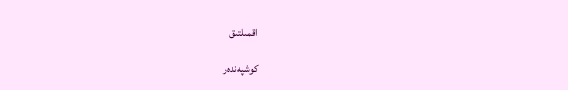اقمىلتىق

كوشپەندەر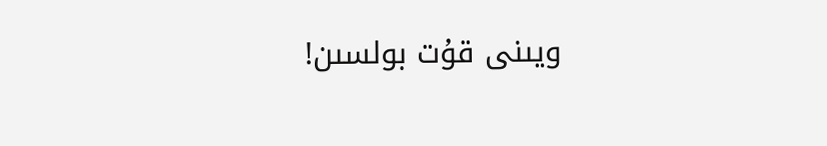ويىنى قۇت بولسىن!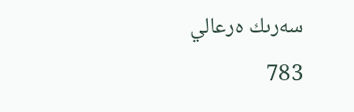سەرىك ەرعالي 783